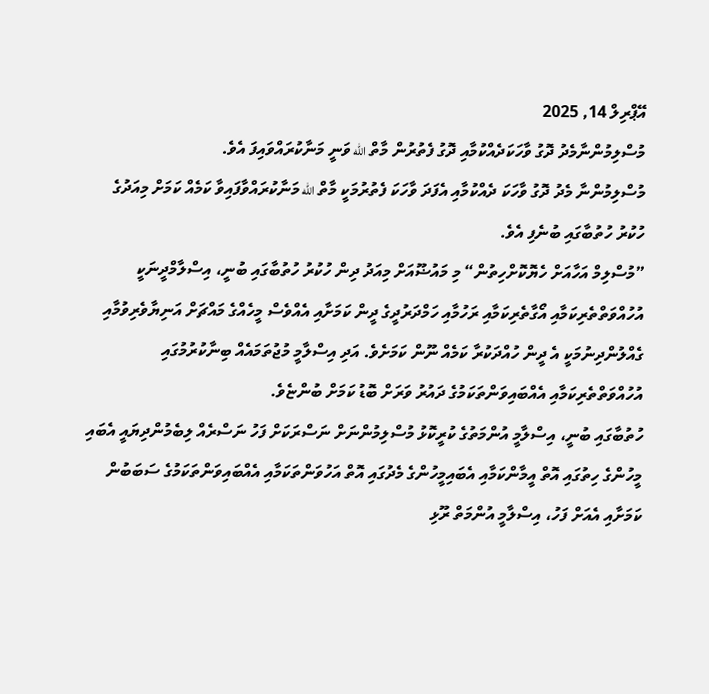އޭޕްރިލް 14, 2025
މުސްލިމުންނާމެދު ދޮގު ވާހަކަދެއްކުމާއި ދޮގު ފެތުރުން މާތް الله ވަނީ މަނާކުރައްވައިފަ އެވެ.
މުސްލިމުންނާ މެދު ދޮގު ވާހަކަ ދެއްކުމާއި އެފަދަ ވާހަކަ ފެތުރުމަކީ މާތް الله މަނާކުރައްވާފައިވާ ކަމެއް ކަމަށް މިއަދުގެ ހުކުރު ހުތުބާގައި ބުނެފި އެވެ.
”މުސްލިމް އަހާއަށް ހެޔޮކޮށްހިތުން“ މި މައުޟޫއަށް މިއަދު ދިން ހުކުރު ހުތުބާގައި ބުނީ، އިސްލާމްދީނަކީ އުހުއްވަތްތެރިކަމާއި އޯގާތެރިކަމާއި ރަހުމާއި ހަމްދަރުދީގެ ދީން ކަމަށާއި އެއްވެސް މީހެއްގެ މައްޗަށް އަނިޔާވެރިވުމާއި ގެއްލުންދިނުމަކީ އެ ދީން ހުއްދަކުރާ ކަމެއް ނޫން ކަމަށެވެ. އަދި އިސްލާމީ މުޖުތަމައެއް ބިނާކުރުމުގައި އުހުއްވަތްތެރިކަމާއި އެއްބައިވަންތަކަމުގެ ދައުރު ވަރަށް ބޮޑު ކަމަށް ބުންޏެވެ.
ހުތުބާގައި ބުނީ، އިސްލާމީ އުންމަތުގެ ކުރީކޮޅު މުސްލިމުންނަށް ނަސްރަކަށް ފަހު ނަސްރެއް ލިބެމުންދިޔައީ އެބައި މީހުންގެ ހިތުގައި އޮތް އީމާންކަމާއި އެބައިމީހުންގެ މެދުގައި އޮތް އަހުވަންތަކަމާއި އެއްބައިވަންތަކަމުގެ ސަބަބުން ކަމަށާއި އެއަށް ފަހު، އިސްލާމީ އުންމަތް ރޫޅި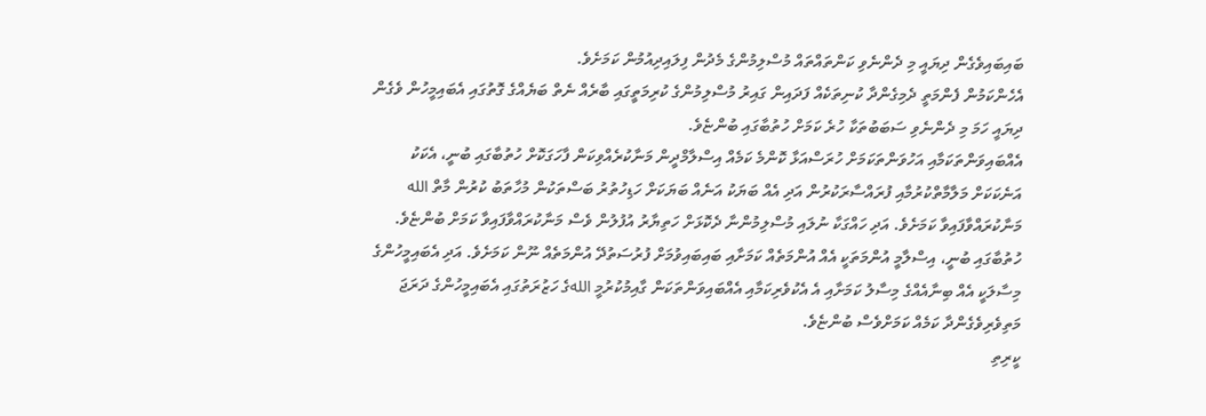ބައިބައިވެގެން ދިޔައީ މި ދެންނެވި ކަންތައްތައް މުސްލިމުންގެ މެދުން ފިލައިދިއުމުން ކަމަށެވެ.
އެހެންކަމުން ފެންމަތީ ދެމިގެންދާ ކުނިތަކެއް ފަދައިން ގައިރު މުސްލިމުންގެ ކުރިމަތީގައި ބާރެއް ނެތް ބަޔެއްގެ ގޮތުގައި އެބައިމީހުން ވެގެން ދިޔައީ ހަމަ މި ދެންނެވި ސަބަބުތަކާ ހުރެ ކަމަށް ހުތުބާގައި ބުންޏެވެ.
އެއްބައިވަންތަކަމާއި އަހުވަންތަކަމަށް ހުރަސްއަޅާ ކޮންމެ ކަމެއް އިސްލާމްދީން މަނާކުރެއްވިކަން ފާހަގަކޮށް ހުތުބާގައި ބުނީ، އެކަކު އަނެކަކަށް މަލާމާތްކުރުމާއި ފުރައްސާރަކުރުން އަދި އެއް ބަޔަކު އަނެއް ބަޔަކަށް ހަޑިހުތުރު ބަސްތަކުން މުހާތަބު ކުރުން މާތް الله މަނާކުރައްވާފައިވާ ކަމަށެވެ. އަދި ހައްގަކާ ނުލައި މުސްލިމުންނާ ދެކޮޅަށް ހަތިޔާރު އުފުލުން ވެސް މަނާކުރައްވާފައިވާ ކަމަށް ބުންޏެވެ.
ހުތުބާގައި ބުނީ، އިސްލާމީ އުންމަތަކީ އެއް އުންމަތެއް ކަމަށާއި ބައިބައިވުމަށް ފުރުސަތުދޭ އުންމަތެއް ނޫން ކަމަށެވެ. އަދި އެބައިމީހުންގެ މިސާލަކީ އެއް ބިނާއެއްގެ މިސާލު ކަމަށާއި އެ އެކުވެރިކަމާއި އެއްބައިވަންތަކަން ގާއިމުކުރުމީ اللهގެ ހަޒުރަތުގައި އެބައިމީހުންގެ ދަރަޖަ މަތިވެރިވެގެންދާ ކަމެއް ކަމަށްވެސް ބުންޏެވެ.
ކީރިތި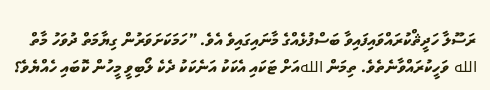ރަސޫލާ ހަދީޘްކުރައްވައިފައިވާ ބަސްފުޅެއްގެ މާނައިގައިވެ އެވެ. ”ހަމަކަށަވަރުން ގިޔާމަތް ދުވަހު މާތް الله ވަހީކުރައްވާނެތެވެ. ތިމަން اللهއަށް ޓަކައި އެކަކު އަނެކަކު ދެކެ ލޯބިވީ މީހުން ކޮބައި ހެއްޔެވެ؟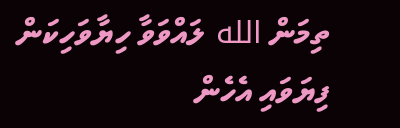ތިމަން الله ލައްވަވާ ހިޔާވަހިކަން ފިޔަވައި އެހެން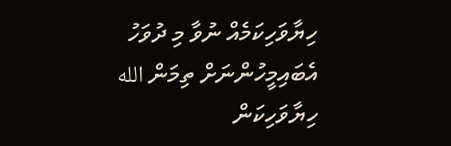ހިޔާވަހިކަމެއް ނުވާ މި ދުވަހު އެބައިމީހުންނަށް ތިމަން الله ހިޔާވަހިކަން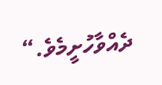ދެއްވާހުށީމެވެ.“